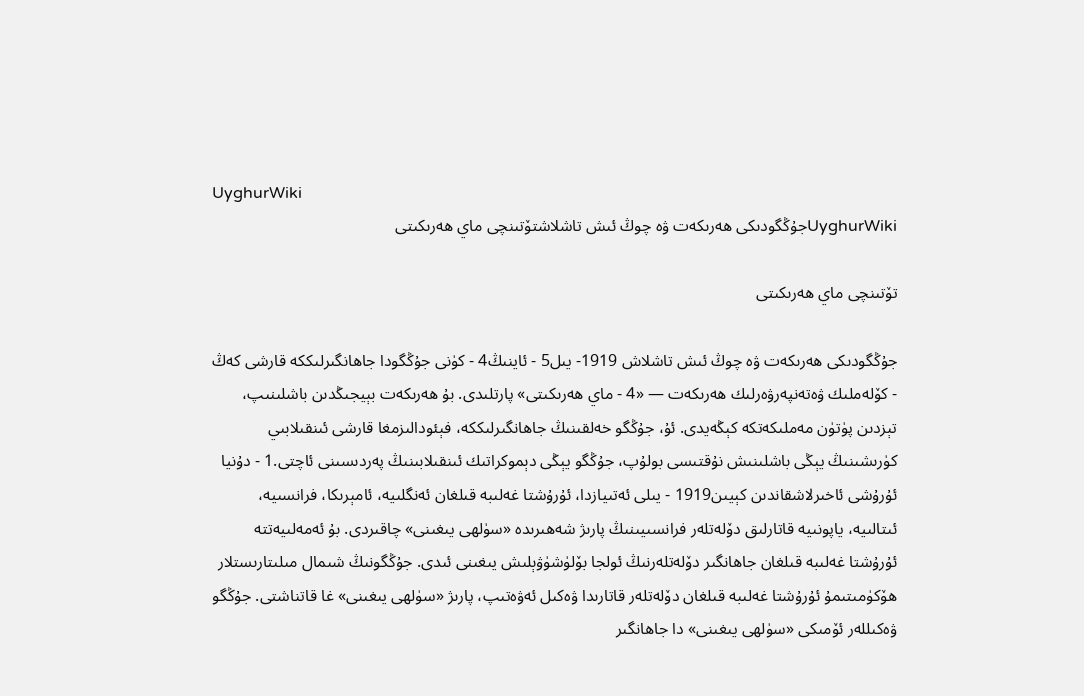UyghurWiki
UyghurWikiجۇڭگودىكى ھەرىكەت ۋە چوڭ ئىش تاشلاشتۆتىنچى ماي ھەرىكىتى

تۆتىنچى ماي ھەرىكىتى

جۇڭگودىكى ھەرىكەت ۋە چوڭ ئىش تاشلاش 1919- يىل5 - ئاينىڭ4 - كۈنى جۇڭگودا جاھانگىرلىككە قارشى كەڭ - كۆلەملىك ۋەتەنپەرۋەرلىك ھەرىكەت — «4 - ماي ھەرىكىتى» پارتلىدى. بۇ ھەرىكەت بېيجىڭدىن باشلىنىپ، تېزدىن پۈتۈن مەملىكەتكە كېڭەيدى. ئۇ، جۇڭگو خەلقىنىڭ جاھانگىرلىككە، فېئودالىزمغا قارشى ئىنقىلابىي كۈرىشىنىڭ يېڭى باشلىنىش نۇقتىسى بولۇپ، جۇڭگو يېڭى دېموكراتىك ئىنقىلابىنىڭ پەردىسىنى ئاچتى.1 - دۇنيا ئۇرۇشى ئاخىرلاشقاندىن كېيىن1919 - يىلى ئەتىيازدا، ئۇرۇشتا غەلىبە قىلغان ئەنگلىيە، ئامېرىكا، فرانسىيە، ئىتالىيە، ياپونىيە قاتارلىق دۆلەتلەر فرانسىيىنىڭ پارىژ شەھىرىدە «سۈلھى يىغىنى» چاقىردى. بۇ ئەمەلىيەتتە ئۇرۇشتا غەلىبە قىلغان جاھانگىر دۆلەتلەرنىڭ ئولجا بۆلۈشۈۋېلىش يىغىنى ئىدى. جۇڭگونىڭ شىمال مىلىتارىستلار ھۆكۈمىتىمۇ ئۇرۇشتا غەلىبە قىلغان دۆلەتلەر قاتارىدا ۋەكىل ئەۋەتىپ، پارىژ «سۈلھى يىغىنى» غا قاتناشتى. جۇڭگو ۋەكىللەر ئۆمىكى «سۈلھى يىغىنى» دا جاھانگىر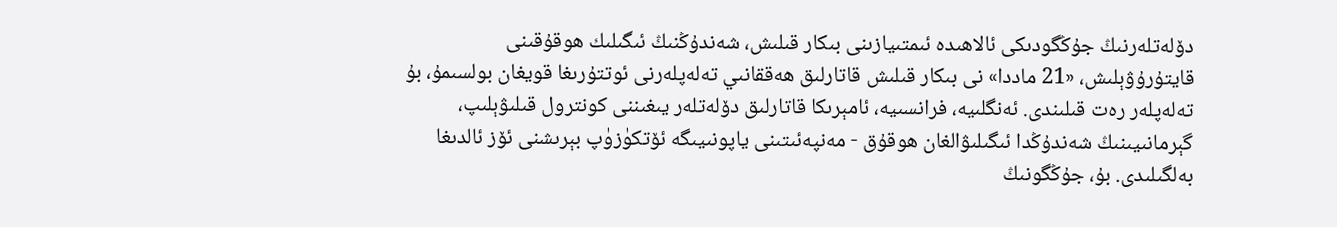دۆلەتلەرنىڭ جۇڭگودىكى ئالاھىدە ئىمتىيازىنى بىكار قىلىش، شەندۇڭنىڭ ئىگىلىك ھوقۇقىنى قايتۇرۇۋېلىش، «21 ماددا» نى بىكار قىلىش قاتارلىق ھەققانىي تەلەپلەرنى ئوتتۇرىغا قويغان بولسىمۇ، بۇ تەلەپلەر رەت قىلىندى. ئەنگلىيە، فرانسىيە، ئامېرىكا قاتارلىق دۆلەتلەر يىغىننى كونترول قىلىۋېلىپ، گېرمانىيىنىڭ شەندۇڭدا ئىگىلىۋالغان ھوقۇق - مەنپەئىتىنى ياپونىيىگە ئۆتكۈزۈپ بېرىشنى ئۆز ئالدىغا بەلگىلىدى. بۇ، جۇڭگونىڭ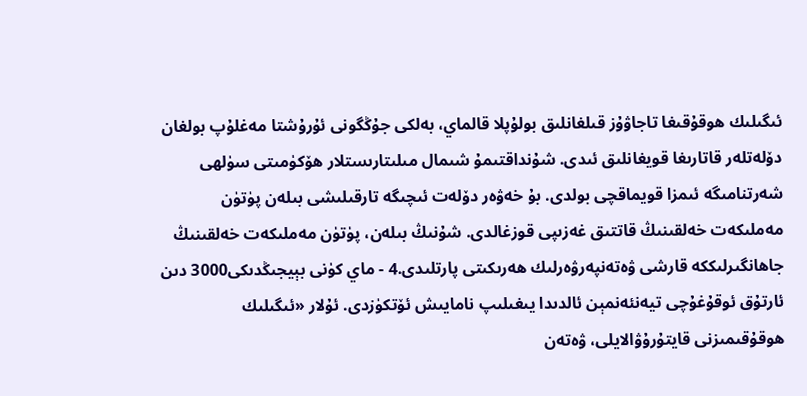ئىگىلىك ھوقۇقىغا تاجاۋۇز قىلغانلىق بولۇپلا قالماي، بەلكى جۇڭگونى ئۇرۇشتا مەغلۇپ بولغان دۆلەتلەر قاتارىغا قويغانلىق ئىدى. شۇنداقتىمۇ شىمال مىلىتارىستلار ھۆكۈمىتى سۈلھى شەرتنامىگە ئىمزا قويماقچى بولدى. بۇ خەۋەر دۆلەت ئىچىگە تارقىلىشى بىلەن پۈتۈن مەملىكەت خەلقىنىڭ قاتتىق غەزىپى قوزغالدى. شۇنىڭ بىلەن، پۈتۈن مەملىكەت خەلقىنىڭ جاھانگىرلىككە قارشى ۋەتەنپەرۋەرلىك ھەرىكىتى پارتلىدى.4 - ماي كۈنى بېيجىڭدىكى3000 دىن ئارتۇق ئوقۇغۇچى تيەنئەنمېن ئالدىدا يىغىلىپ نامايىش ئۆتكۈزدى. ئۇلار «ئىگىلىك ھوقۇقىمىزنى قايتۇرۇۋالايلى، ۋەتەن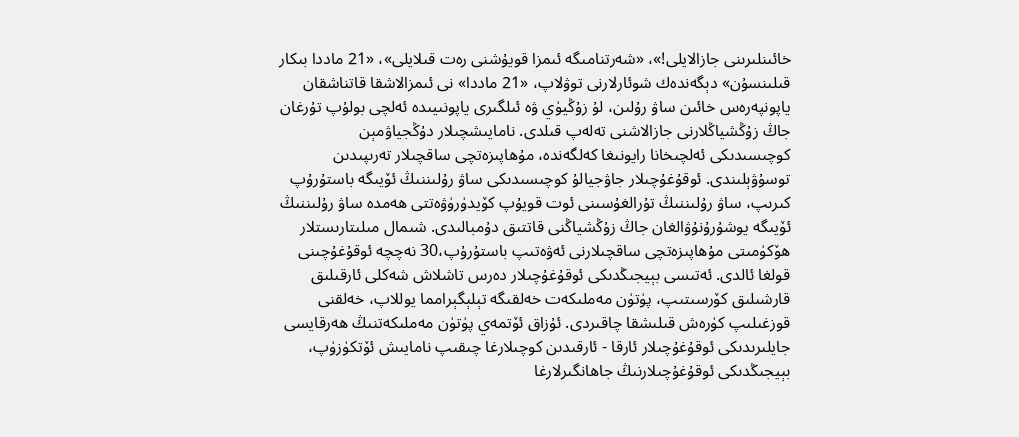خائىنلىرىنى جازالايلى!»، «شەرتنامىگە ئىمزا قويۇشنى رەت قىلايلى»، «21 ماددا بىكار قىلىنسۇن» دېگەندەك شوئارلارنى توۋلاپ، «21 ماددا» نى ئىمزالاشقا قاتناشقان ياپونپەرەس خائىن ساۋ رۇلىن، لۇ زۇڭيۈي ۋە ئىلگىرى ياپونىيىدە ئەلچى بولۇپ تۇرغان جاڭ زۇڭشياڭلارنى جازالاشنى تەلەپ قىلدى. نامايىشچىلار دۇڭجياۋمېن كوچىسىدىكى ئەلچىخانا رايونىغا كەلگەندە، مۇھاپىزەتچى ساقچىلار تەرىپىدىن توسۇۋېلىندى. ئوقۇغۇچىلار جاۋجيالۇ كوچىسىدىكى ساۋ رۇلىننىڭ ئۆيىگە باستۇرۇپ كىرىپ، ساۋ رۇلىننىڭ تۇرالغۇسىنى ئوت قويۇپ كۆيدۈرۈۋەتتى ھەمدە ساۋ رۇلىننىڭ ئۆيىگە يوشۇرۇنۇۋالغان جاڭ زۇڭشياڭنى قاتتىق دۇمبالىدى. شىمال مىلىتارىستلار ھۆكۈمىتى مۇھاپىزەتچى ساقچىلارنى ئەۋەتىپ باستۇرۇپ،30 نەچچە ئوقۇغۇچىنى قولغا ئالدى. ئەتىسى بېيجىڭدىكى ئوقۇغۇچىلار دەرس تاشلاش شەكلى ئارقىلىق قارشىلىق كۆرسىتىپ، پۈتۈن مەملىكەت خەلقىگە تېلېگېرامما يوللاپ، خەلقنى قوزغىلىپ كۈرەش قىلىشقا چاقىردى. ئۇزاق ئۆتمەي پۈتۈن مەملىكەتنىڭ ھەرقايسى جايلىرىدىكى ئوقۇغۇچىلار ئارقا - ئارقىدىن كوچىلارغا چىقىپ نامايىش ئۆتكۈزۈپ، بېيجىڭدىكى ئوقۇغۇچىلارنىڭ جاھانگىرلارغا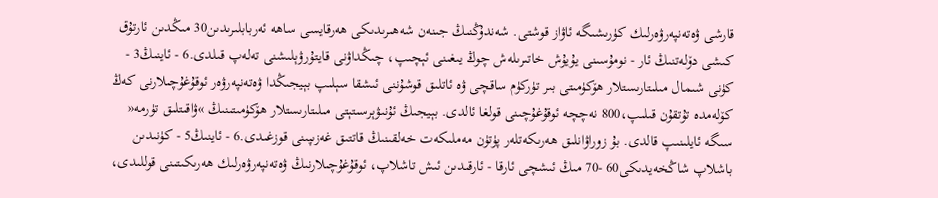قارشى ۋەتەنپەرۋەرلىك كۈرىشىگە ئاۋاز قوشتى. شەندۇڭنىڭ جىنەن شەھىرىدىكى ھەرقايسى ساھە ئەربابلىرىدىن30 مىڭدىن ئارتۇق كىشى دۆلەتنىڭ ئار - نومۇسىنى يۇيۇش خاتىرىلەش چوڭ يىغىنى ئېچىپ، چىڭداۋنى قايتۇرۋېلىشنى تەلەپ قىلدى.6 - ئاينىڭ3 - كۈنى شىمال مىلىتارىستلار ھۆكۈمىتى بىر تۈركۈم ساقچى ۋە ئاتلىق قوشۇننى ئىشقا سېلىپ بېيجىڭدا ۋەتەنپەرۋەر ئوقۇغۇچىلارنى كەڭ كۆلەمدە تۇتقۇن قىلىپ،800 نەچچە ئوقۇغۇچىنى قولغا ئالدى. بېيجىڭ ئۇنىۋېرسىتېتى مىلىتارىستلار ھۆكۈمىتىنىڭ »ۋاقىتلىق تۈرمە« سىگە ئايلىنىپ قالدى. بۇ زوراۋانلىق ھەرىكەتلەر پۈتۈن مەملىكەت خەلقىنىڭ قاتتىق غەزىپىنى قوزغىدى.6 - ئاينىڭ5 - كۈنىدىن باشلاپ شاڭخەيدىكى60 -70 مىڭ ئىشچى ئارقا - ئارقىدىن ئىش تاشلاپ، ئوقۇغۇچىلارنىڭ ۋەتەنپەرۋەرلىك ھەرىكىتىنى قوللىدى،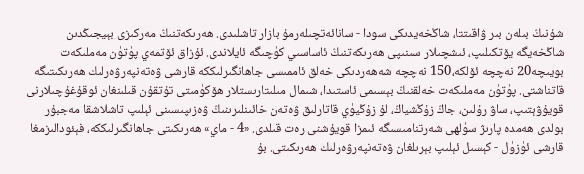شۇنىڭ بىلەن بىر ۋاقىتتا، شاڭخەيدىكى سودا - سانائەتچىلەرمۇ بازار تاشلىدى. ھەرىكەتنىڭ مەركىزى بېيجىڭدىن شاڭخەيگە يۆتكىلىپ، ئىشچىلار سىنىپى ھەرىكەتنىڭ ئاساسىي كۈچىگە ئايلاندى. ئۇزاق ئۆتمەي پۈتۈن مەملىكەت بويىچە20 نەچچە ئۆلكە،150 نەچچە شەھەردىكى خەلق ئاممىسى جاھانگىرلىككە قارشى ۋەتەنپەرۋەرلىك ھەرىكىتىگە قاتناشتى. پۈتۈن مەملىكەت خەلقنىڭ بېسىمى ئاستىدا، شىمال مىلىتارىستلار ھۆكۈمىتى تۇتقۇن قىلىنغان ئوقۇغۇچىلارنى قويۇۋېتىپ، ساۋ رۇلىن، جاڭ زۇڭشياڭ، لۇ زۇڭيۈي قاتارلىق ۋەتەن خائىنلىرىنىڭ ۋەزىپىسىنى ئېلىپ تاشلاشقا مەجبۇر بولدى ھەمدە پارىژ سۈلھى شەرتنامىسىگە ئىمزا قويۇشنى رەت قىلدى. «4 - ماي» ھەرىكىتى جاھانگىرلىككە، فېئودالىزمغا قارشى ئۈزۈل - كېسىل ئېلىپ بېرىلغان ۋەتەنپەرۋەرلىك ھەرىكىتى. بۇ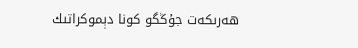ھەرىكەت جۇڭگو كونا دېموكراتىك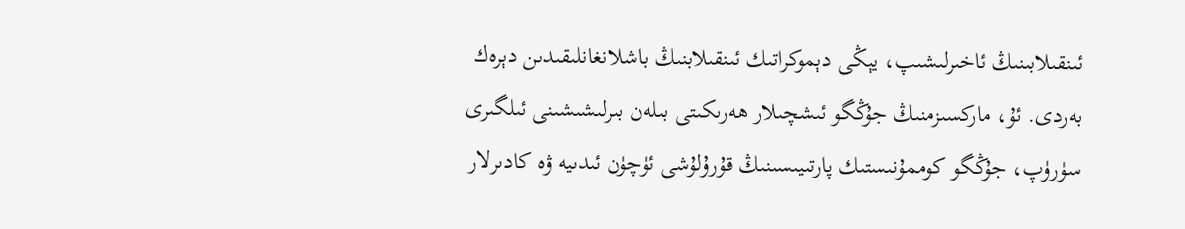ئىنقىلابىنىڭ ئاخىرلىشىپ، يېڭى دېموكراتىك ئىنقىلابنىڭ باشلانغانلىقىدىن دېرەك بەردى. ئۇ، ماركسىزمنىڭ جۇڭگو ئىشچىلار ھەرىكىتى بىلەن بىرلىشىشىنى ئىلگىرى سۈرۈپ، جۇڭگو كوممۇنىستىك پارتىيىسىنىڭ قۇرۇلۇشى ئۈچۈن ئىدىيە ۋە كادىرلار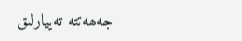جەھەتتە تەييارلىق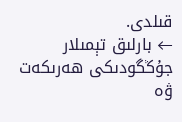قىلدى.
← بارلىق تېمىلار جۇڭگودىكى ھەرىكەت ۋە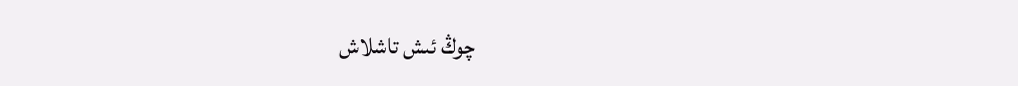چوڭ ئىش تاشلاش